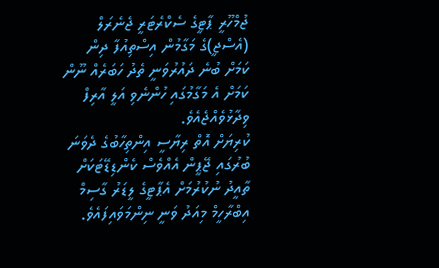ޖުމްހޫރީ ޕާޓީގެ ސެކްރެޓަރީ ޖެނެރަލް (އެސްޖީ)ގެ މަގާމުން އިސްތިއުފާ ދިން ކަމަށް ބުނެ ދައުރުވަނީ ތެދު ހަބަރެއް ނޫން ކަމަށް އެ މަގާމުގައި ހުންނެވި އަލީ އާރިފް ވިދާޅުވެއްޖެއެވެ.
ކުރިޔަށް އޮތް ރިޔާސީ އިންތިހާބުގެ ދެވަނަ ބުރުގައި ޖޭޕީން އެއްވެސް ކެންޑިޑޭޓަކަށް ތާއީދު ނުކުރުމަށް އެޕާޓީގެ ލީޑަރު ގާސިމް އިބްރާހީމް މިއަދު ވަނީ ނިންމަވައިފައެވެ.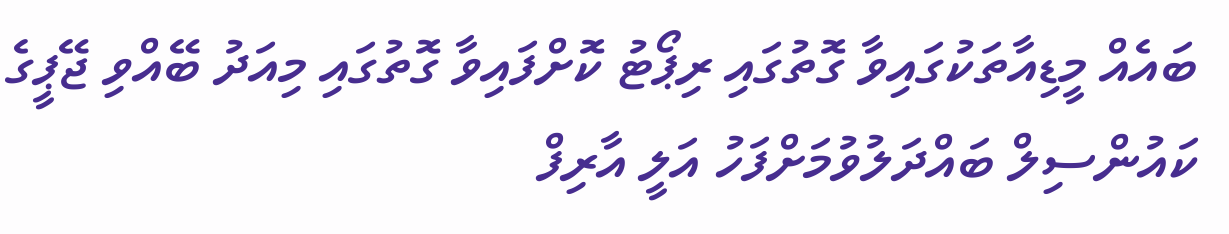ބައެއް މީޑިއާތަކުގައިވާ ގޮތުގައި ރިޕޯޓު ކޮށްފައިވާ ގޮތުގައި މިއަދު ބޭއްވި ޖޭޕީގެ ކައުންސިލް ބައްދަލުވުމަށްފަހު އަލީ އާރިފް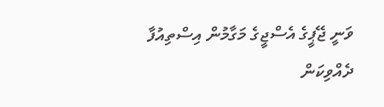ވަނީ ޖޭޕީގެ އެސްޖީގެ މަގާމުން އިސްތިއުފާ ދެއްވިކަން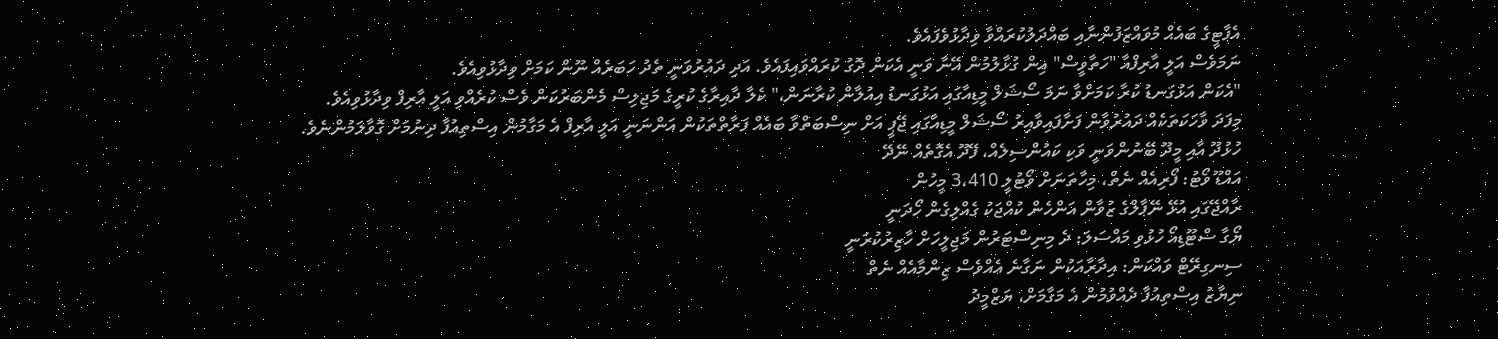އެޕާޓީގެ ބައެއް މުވައްޒަފުންނާއި ބައްދަލުކުރައްވާ ވިދާޅުވެފައެވެ.
ނަމަވެސް އަލީ އާރިފްއާ "ހަތާވީސް" އިން ގުޅާލުމުން އޭނާ ވަނީ އެކަން ދޮގު ކުރައްވައިފައެވެ. އަދި ދައުރުވަނީ ތެދު ހަބަރެއް ނޫން ކަމަށް ވިދާޅުވިއެވެ.
"އެކަން އަޅުގަނޑު ކުރާ ކަމަށްވާ ނަމަ ސޯޝަލް މީޑިއާގައި އަޅުގަނޑު އިއުލާން ކުރާނަން،" ކެލާ ދާއިރާގެ ކުރީގެ މަޖިލިސް މެންބަރުކަން ވެސް ކުރެއްވި އަލީ އާރިފް ވިދާޅުވިއެވެ.
މިފަދަ ވާހަކަތަކެއް ދައުރުވާން ފަށާފައިވާއިރު ސޯޝަލް މީޑިއާގައި ޖޭޕީ އަށް ނިސްބަތްވާ ބައެއް ފަރާތްތަކުން އަންނަނީ އަލީ އާރިފް އެ މަގާމުން އިސްތިއުފާ ދިނުމަށް ގޮވާލަމުންނެވެ.
ހުޅުދޫ އާއި މީދޫ ބޭނުންވަނީ ވަކި ކައުންސިލެއް، ފޭދޫ އެގޮތެއް ނޭދޭ
އައްޑޫ ވޯޓު: ފޯރިއެއް ނެތް، މިހާތަނަށް ވޯޓުލީ 3،410 މީހުން
ރާއްޖޭގައި އުޅޭ ނޭޕާލްގެ ޒުވާން އަންހެން ކުއްޖަކު ގެއްލިގެން ހޯދަނީ
ޔޯގާ ސްޓޫޑިއޯ ހުޅުވި މައްސަލަ: ދެ މިނިސްޓަރުން މަޖިލީހަށް ހާޒިރުކުރަނީ
ސިނގިރޭޓް ވައްކަން: އިދާރާއަކުން ނަގާނެ އެއްވެސް ޒިންމާއެއް ނެތް
ނިޔާޒު އިސްތިއުފާ ދެއްވުމުން އެ މަގާމަށް، ޔަޒްމީދު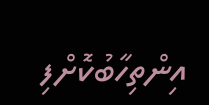އިންތިހާބުކޮށްފި